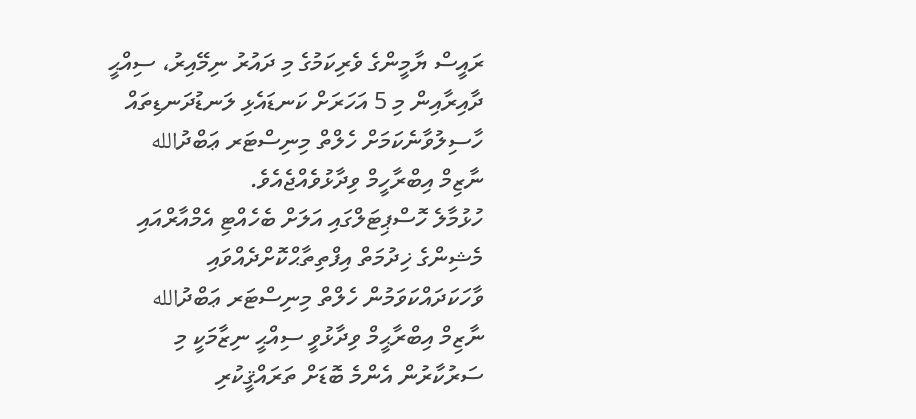ރައީސް ޔާމީންގެ ވެރިކަމުގެ މި ދައުރު ނިމޭއިރު، ސިއްޙީ ދާއިރާއިން މި 5 އަހަރަށް ކަނޑައެޅި ލަނޑުދަނޑިތައް ހާސިލުވާނެކަމަށް ހެލްތް މިނިސްޓަރ ޢަބްދުالله ނާޒިމް އިބްރާހީމް ވިދާޅުވެއްޖެއެވެ.
ހުޅުމާލެ ހޮސްޕިޓަލްގައި އަލަށް ބެހެއްޓި އެމްއާރްއައި މެޝިންގެ ޚިދުމަތް އިފްތިތާޙްކޮށްދެއްވައި ވާހަކަދައްކަވަމުން ހެލްތް މިނިސްޓަރ ޢަބްދުالله ނާޒިމް އިބްރާޙީމް ވިދާޅުވީ ސިއްޙީ ނިޒާމަކީ މި ސަރުކާރުން އެންމެ ބޮޑަށް ތަރައްޤީކުރި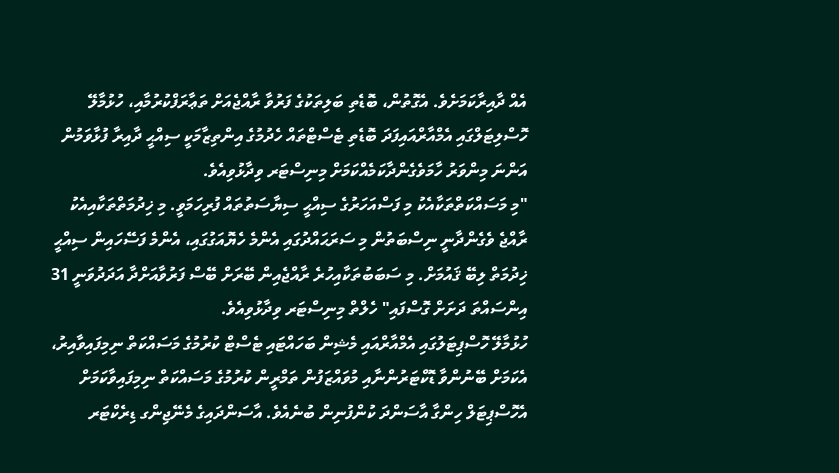އެއް ދާއިރާކަމަށެވެ. އެގޮތުން، ބޮޑެތި ބަލިތަކުގެ ފަރުވާ ރާއްޖެއަށް ތަޢާރަފްކުރުމާއި، ހުޅުމާލޭ ހޮސްލިޓަލްގައި އެމްއާރްއައިފަދަ ބޮޑެތި ޓެސްޓްތައް ހެދުމުގެ އިންތިޒާމަކީ ސިއްޙީ ދާއިރާ ފުޅާވަމުން އަންނަ މިންވަރު ހާމަވެގެންދާކަމެއްކަމަށް މިނިސްޓަރ ވިދާޅުވިއެވެ.
"މި މަސައްކަތްތަކާއެކު މި ފަސްއަހަރުގެ ސިއްޙީ ސިޔާސަތުތައް ފުރިހަމަވީ. މި ޚިދުމަތްތަކާއިއެކު ރާއްޖެ ވެގެންދާނީ ނިސްބަތުން މި ސަރަޙައްދުގައި އެންމެ ހެޔޮއަގުގައި، އެންމެ ފަސޭހައިން ސިއްޙީ ޚިދުމަތް ލިބޭ ޤައުމަށް. މި ސަބަބުތަކާއިހުރެ ރާއްޖެއިން ބޭރަށް ބޭސް ފަރުވާއަށްދާ އަދަދުވަނީ 31 އިންސައްތަ ދަށަށް ގޮސްފައި" ހެލްތް މިނިސްޓަރ ވިދާޅުވިއެވެ.
ހުޅުމާލޭ ހޮސްޕިޓަލުގައި އެމްއާރްއައި މެޝިން ބަހައްޓައި ޓެސްޓް ކުރުމުގެ މަސައްކަތް ނިމިފައިވާއިރު، އެކަމަށް ބޭނުންވާ ޑޮކްޓަރުންނާއި މުވައްޒަފުން ތަމްރީން ކުރުމުގެ މަސައްކަތް ނިމިފައިވާކަމަށް އެހޮސްޕިޓަލް ހިންގާ އާސަންދަ ކުންފުނިން ބުނެއެވެ. އާސަންދައިގެ މެނޭޖިންގ ޑިރެކްޓަރ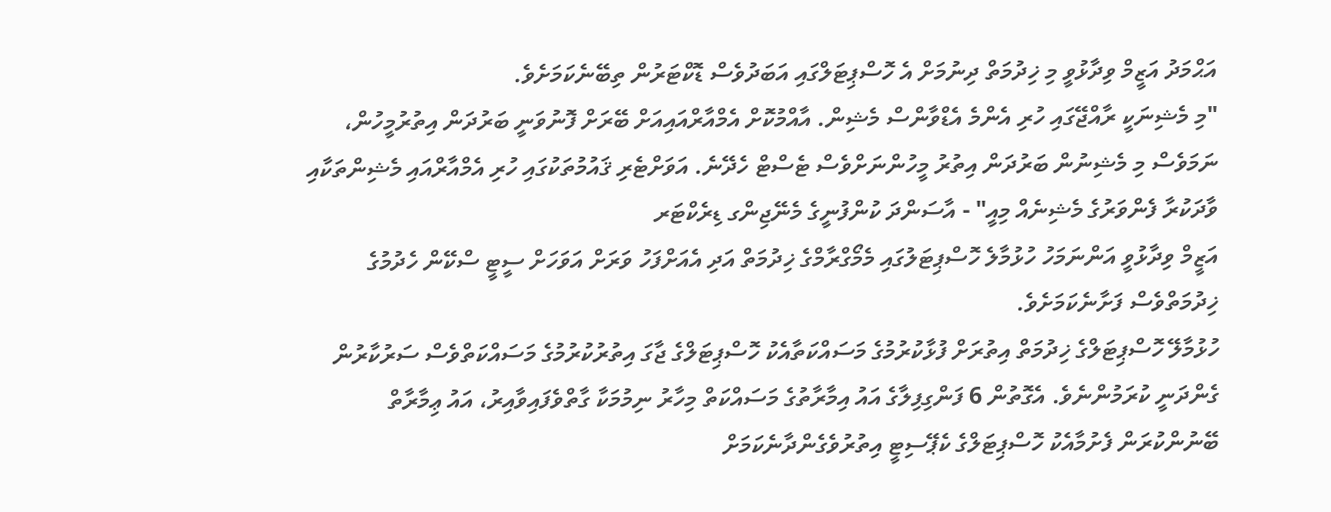އަޙްމަދު އަޒީމް ވިދާޅުވީ މި ޚިދުމަތް ދިނުމަށް އެ ހޮސްޕިޓަލްގައި އަބަދުވެސް ޑޮކްޓަރުން ތިބޭނެކަމަށެވެ.
"މި މެޝިނަކީ ރާއްޖޭގައި ހުރި އެންމެ އެޑްވާންސް މެޝިން. އާއްމުކޮށް އެމްއާރްއައިއަށް ބޭރަށް ފޮނުވަނީ ބަރުދަން އިތުރުމީހުން، ނަމަވެސް މި މެޝިނުން ބަރުދަން އިތުރު މީހުންނަށްވެސް ޓެސްޓް ހެދޭނެ. އަވަށްޓެރި ޤައުމުތަކުގައި ހުރި އެމްއާރްއައި މެޝިންތަކާއި ވާދަކުރާ ފެންވަރުގެ މެޝިނެއް މިއީ" - އާސަންދަ ކުންފުނީގެ މެނޭޖިންގ ޑިރެކްޓަރ
އަޒީމް ވިދާޅުވީ އަންނަމަހު ހުޅުމާލެ ހޮސްޕިޓަލުގައި މެމޯގްރާމްގެ ޚިދުމަތް އަދި އެއަށްފަހު ވަރަށް އަވަހަށް ސީޓީ ސްކޭން ހެދުމުގެ ޚިދުމަތްވެސް ފަށާނެކަމަށެވެ.
ހުޅުމާލޭ ހޮސްޕިޓަލްގެ ޚިދުމަތް އިތުރަށް ފުޅާކުރުމުގެ މަސައްކަތާއެކު ހޮސްޕިޓަލްގެ ޖާގަ އިތުރުކުރުމުގެ މަސައްކަތްވެސް ސަރުކާރުން ގެންދަނީ ކުރަމުންނެވެ. އެގޮތުން 6 ފަންގިފިލާގެ އައު އިމާރާތުގެ މަސައްކަތް މިހާރު ނިމުމަކާ ގާތްވެފައިވާއިރު، އައު ޢިމާރާތް ބޭނުންކުރަން ފެށުމާއެކު ހޮސްޕިޓަލްގެ ކެޕޭސިޓީ އިތުރުވެގެންދާނެކަމަށް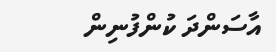އާސަންދަ ކުންފުނިން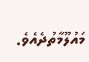މައުލޫމާތުދެއެވެ.